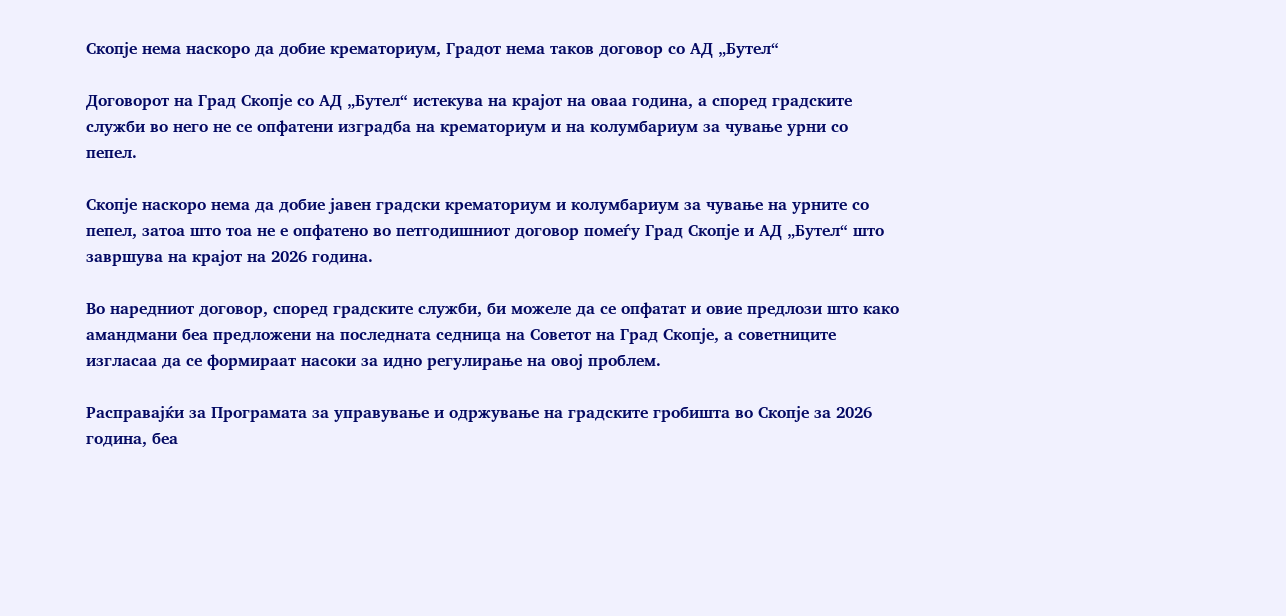Скопје нема наскоро да добие крематориум, Градот нема таков договор со АД „Бутел“

Договорот на Град Скопје со АД „Бутел“ истекува на крајот на оваа година, а според градските служби во него не се опфатени изградба на крематориум и на колумбариум за чување урни со пепел.

Скопје наскоро нема да добие јавен градски крематориум и колумбариум за чување на урните со пепел, затоа што тоа не е опфатено во петгодишниот договор помеѓу Град Скопје и АД „Бутел“ што завршува на крајот на 2026 година.

Во наредниот договор, според градските служби, би можеле да се опфатат и овие предлози што како амандмани беа предложени на последната седница на Советот на Град Скопје, а советниците изгласаа да се формираат насоки за идно регулирање на овој проблем.

Расправајќи за Програмата за управување и одржување на градските гробишта во Скопје за 2026 година, беа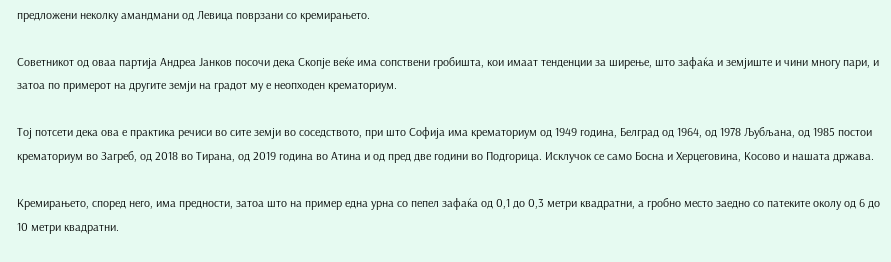предложени неколку амандмани од Левица поврзани со кремирањето.

Советникот од оваа партија Андреа Јанков посочи дека Скопје веќе има сопствени гробишта, кои имаат тенденции за ширење, што зафаќа и земјиште и чини многу пари, и затоа по примерот на другите земји на градот му е неопходен крематориум.

Тој потсети дека ова е практика речиси во сите земји во соседството, при што Софија има крематориум од 1949 година, Белград од 1964, од 1978 Љубљана, од 1985 постои крематориум во Загреб, од 2018 во Тирана, од 2019 година во Атина и од пред две години во Подгорица. Исклучок се само Босна и Херцеговина, Косово и нашата држава.

Кремирањето, според него, има предности, затоа што на пример една урна со пепел зафаќа од 0,1 до 0,3 метри квадратни, а гробно место заедно со патеките околу од 6 до 10 метри квадратни.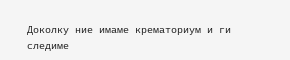Доколку ние имаме крематориум и ги следиме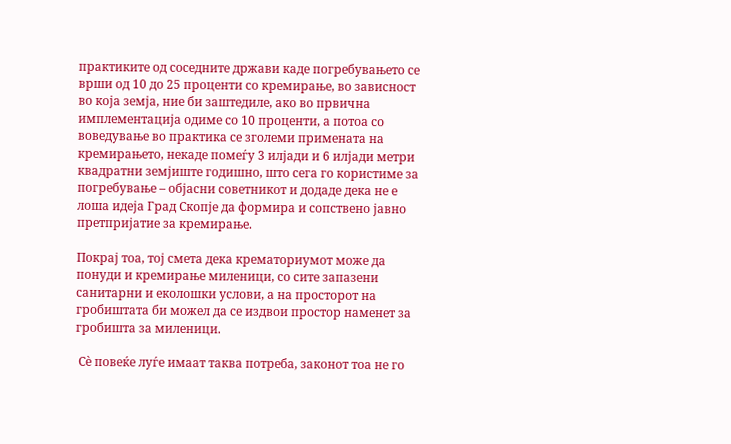практиките од соседните држави каде погребувањето се врши од 10 до 25 проценти со кремирање, во зависност во која земја, ние би заштедиле, ако во првична имплементација одиме со 10 проценти, а потоа со воведување во практика се зголеми примената на кремирањето, некаде помеѓу 3 илјади и 6 илјади метри квадратни земјиште годишно, што сега го користиме за погребување – објасни советникот и додаде дека не е лоша идеја Град Скопје да формира и сопствено јавно претпријатие за кремирање.

Покрај тоа, тој смета дека крематориумот може да понуди и кремирање миленици, со сите запазени санитарни и еколошки услови, а на просторот на гробиштата би можел да се издвои простор наменет за гробишта за миленици.

 Сѐ повеќе луѓе имаат таква потреба, законот тоа не го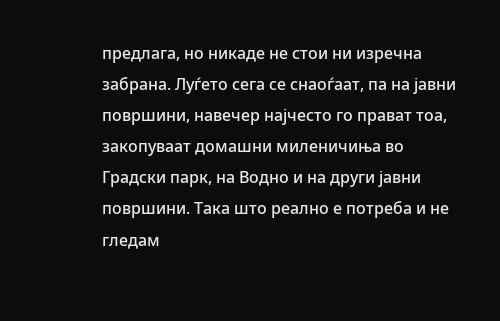предлага, но никаде не стои ни изречна забрана. Луѓето сега се снаоѓаат, па на јавни површини, навечер најчесто го прават тоа, закопуваат домашни миленичиња во Градски парк, на Водно и на други јавни површини. Така што реално е потреба и не гледам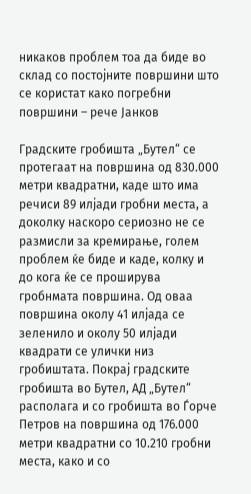никаков проблем тоа да биде во склад со постојните површини што се користат како погребни површини – рече Јанков

Градските гробишта „Бутел“ се протегаат на површина од 830.000 метри квадратни, каде што има речиси 89 илјади гробни места, а доколку наскоро сериозно не се размисли за кремирање, голем проблем ќе биде и каде, колку и до кога ќе се проширува гробнмата површина. Од оваа површина околу 41 илјада се зеленило и околу 50 илјади квадрати се улички низ гробиштата. Покрај градските гробишта во Бутел, АД „Бутел“ располага и со гробишта во Ѓорче Петров на површина од 176.000 метри квадратни со 10.210 гробни места, како и со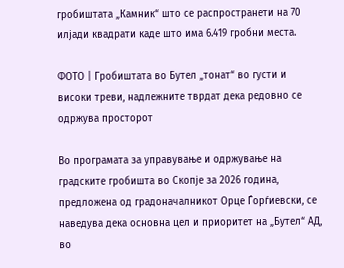гробиштата „Камник“ што се распространети на 70 илјади квадрати каде што има 6.419 гробни места.

ФОТО | Гробиштата во Бутел „тонат“ во густи и високи треви, надлежните тврдат дека редовно се одржува просторот

Во програмата за управување и одржување на градските гробишта во Скопје за 2026 година, предложена од градоначалникот Орце Ѓорѓиевски, се наведува дека основна цел и приоритет на „Бутел“ АД, во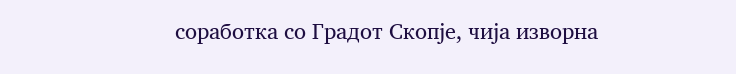соработка со Градот Скопје, чија изворна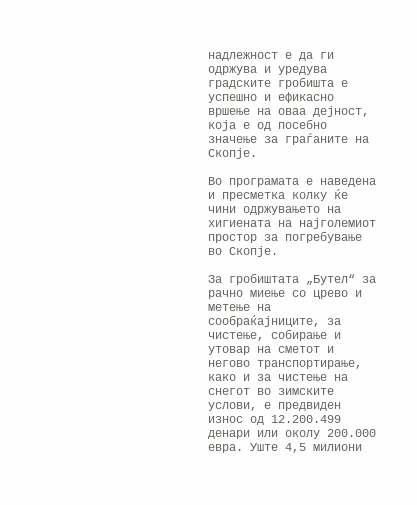надлежност е да ги одржува и уредува градските гробишта е успешно и ефикасно вршење на оваа дејност, која е од посебно значење за граѓаните на Скопје.

Во програмата е наведена и пресметка колку ќе чини одржувањето на хигиената на најголемиот простор за погребување во Скопје.

За гробиштата „Бутел“ за рачно миење со црево и метење на сообраќајниците, за чистење, собирање и утовар на сметот и негово транспортирање, како и за чистење на снегот во зимските услови, е предвиден износ од 12.200.499 денари или околу 200.000 евра. Уште 4,5 милиони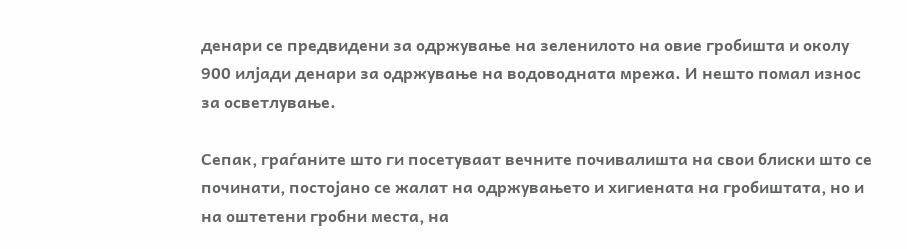денари се предвидени за одржување на зеленилото на овие гробишта и околу 900 илјади денари за одржување на водоводната мрежа. И нешто помал износ за осветлување.

Сепак, граѓаните што ги посетуваат вечните почивалишта на свои блиски што се починати, постојано се жалат на одржувањето и хигиената на гробиштата, но и на оштетени гробни места, на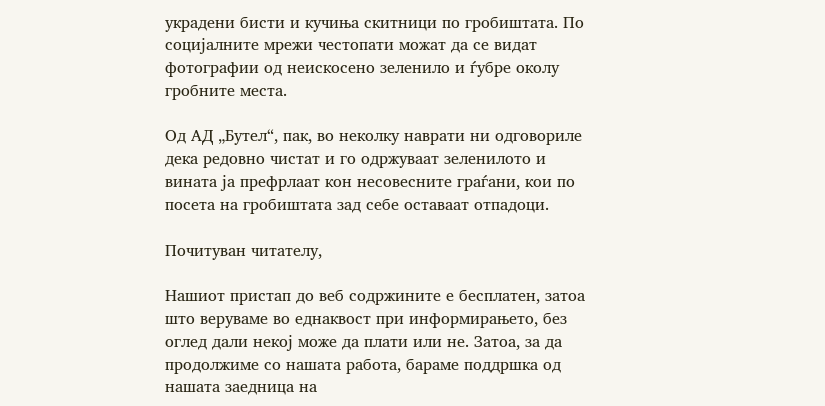украдени бисти и кучиња скитници по гробиштата. По социјалните мрежи честопати можат да се видат фотографии од неискосено зеленило и ѓубре околу гробните места.

Од АД „Бутел“, пак, во неколку наврати ни одговориле дека редовно чистат и го одржуваат зеленилото и вината ја префрлаат кон несовесните граѓани, кои по посета на гробиштата зад себе оставаат отпадоци.

Почитуван читателу,

Нашиот пристап до веб содржините е бесплатен, затоа што веруваме во еднаквост при информирањето, без оглед дали некој може да плати или не. Затоа, за да продолжиме со нашата работа, бараме поддршка од нашата заедница на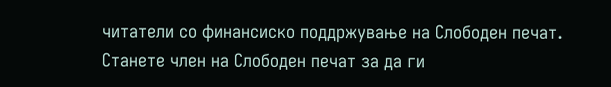читатели со финансиско поддржување на Слободен печат. Станете член на Слободен печат за да ги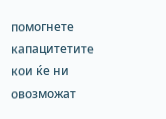помогнете капацитетите кои ќе ни овозможат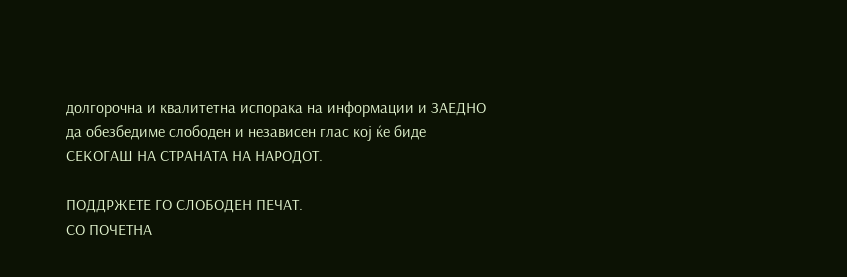долгорочна и квалитетна испорака на информации и ЗАЕДНО да обезбедиме слободен и независен глас кој ќе биде СЕКОГАШ НА СТРАНАТА НА НАРОДОТ.

ПОДДРЖЕТЕ ГО СЛОБОДЕН ПЕЧАТ.
СО ПОЧЕТНА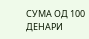СУМА ОД 100 ДЕНАРИ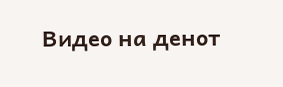Видео на денот